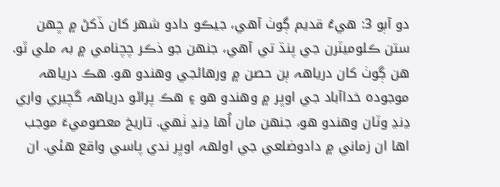دو آٻو 3: هيءُ قديم ڳوٺ آهي، جيڪو دادو شھر کان ڏکڻ ۾ ڇھن ستن ڪلوميٽرن جي پنڌ تي آهي، جنهن جو ذڪر چچنامي ۾ بہ ملي ٿو. هن ڳوٺ کان درياھہ ٻن حصن ۾ ورهائجي وهندو هو. هڪ درياھہ موجودہ خداآباد جي اوڀر ۾ وهندو هو ۽ هڪ پراڻو درياھہ گچيري واري ڍنڍ وٽان وهندو هو، جنهن مان اُها ڍنڍ ٺھي. تاريخ معصوميءَ موجب اها ان زماني ۾ دادوضلعي جي اولھہ اوڀر ندي پاسي واقع هئي. ان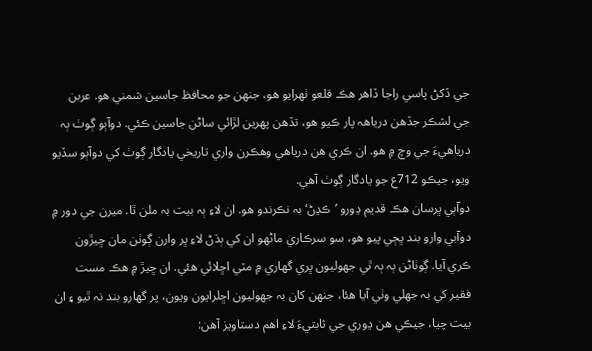جي ڏکڻ پاسي راجا ڏاهر هڪ قلعو ٺهرايو هو، جنهن جو محافظ جاسين شمني هو. عربن جي لشڪر جڏهن درياھہ پار ڪيو هو، تڏهن پهرين لڙائي ساڻن جاسين ڪئي. دوآٻو ڳوٺ ٻہ درياهيءَ جي وچ ۾ هو. ان ڪري هن درياهي وهڪرن واري تاريخي يادگار ڳوٺ کي دوآٻو سڏيو ويو، جيڪو 712ع جو يادگار ڳوٺ آهي.
دوآٻي ڀرسان هڪ قديم ڍورو ’ڪڍڻ‘ بہ نڪرندو هو. ان لاءِ ٻہ بيت بہ ملن ٿا. ميرن جي دور ۾ دوآبي وارو بند ڀڄي پيو هو، سو سرڪاري ماڻهو ان کي ٻڌڻ لاءِ ڀر وارن ڳوٺن مان ڇيڙون ڪري آيا. ڳوٺاڻن ٻہ ٻہ ٿي جهوليون ڀري گهاري ۾ مٽي اڇلائي هئي. ان ڇيڙ ۾ هڪ مست فقير کي بہ جهلي وٺي آيا هئا، جنهن کان بہ جهوليون اڇلرايون ويون، پر گهارو بند نہ ٿيو ۽ ان بيت چيا، جيڪي هن ڍوري جي ثابتيءَ لاءِ اهم دستاويز آهن: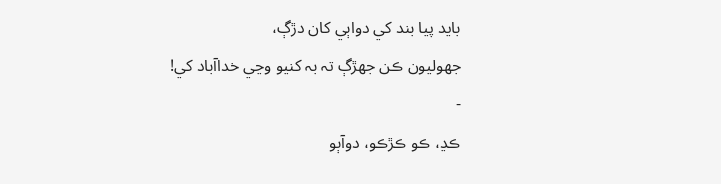بايد پيا بند کي دواٻي کان دڙڳ،
جهوليون ڪن جهڙڳ تہ بہ کنيو وڃي خداآباد کي!
-
ڪڍ، ڪو ڪڙڪو، دوآٻو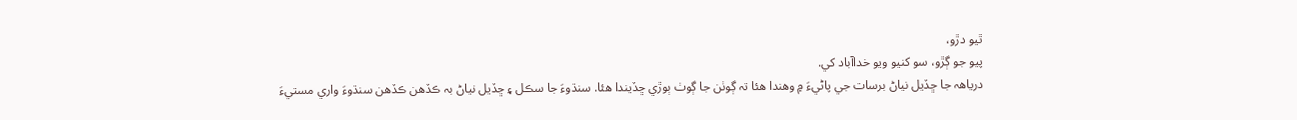ٿيو دڙو،
پيو جو ڳڙو، سو کنيو ويو خداآباد کي.
درياھہ جا ڇڏيل نياڻ برسات جي پاڻيءَ ۾ وهندا هئا تہ ڳوٺن جا ڳوٺ ٻوڙي ڇڏيندا هئا. سنڌوءَ جا سڪل ۽ ڇڏيل نياڻ بہ ڪڏهن ڪڏهن سنڌوءَ واري مستيءَ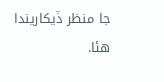جا منظر ڏيکاريندا هئا.